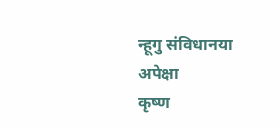न्हूगु संविधानया अपेक्षा
कृष्ण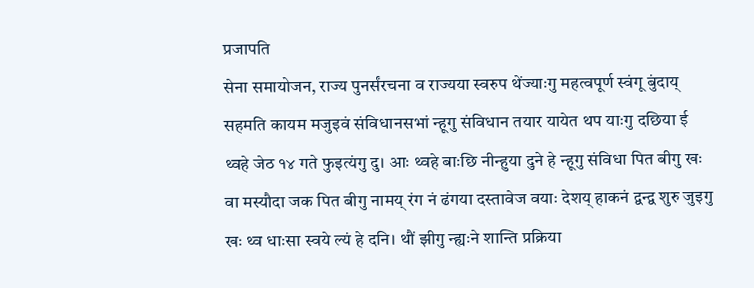प्रजापति
सेना समायोजन, राज्य पुनर्संरचना व राज्यया स्वरुप थेंज्याःगु महत्वपूर्ण स्वंगू बुंदाय् सहमति कायम मजुइवं संविधानसभां न्हूगु संविधान तयार यायेत थप याःगु दछिया ई थ्वहे जेठ १४ गते फुइत्यंगु दु। आः थ्वहे बाःछि नीन्हुया दुने हे न्हूगु संविधा पित बीगु खः वा मस्यौदा जक पित बीगु नामय् रंग नं ढंगया दस्तावेज वयाः देशय् हाकनं द्वन्द्व शुरु जुइगु खः थ्व धाःसा स्वये ल्यं हे दनि। थौं झीगु न्ह्यःने शान्ति प्रक्रिया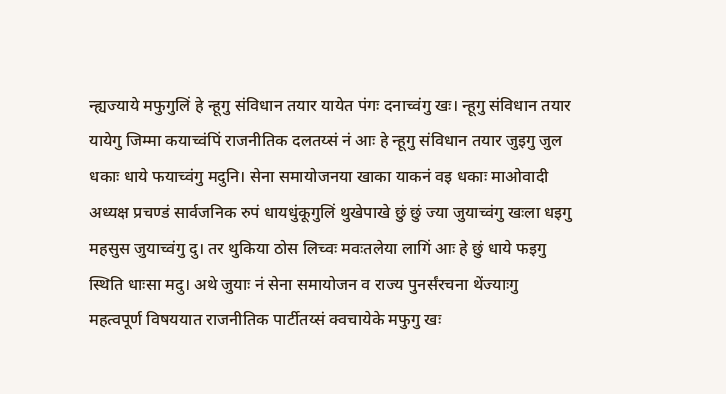न्ह्यज्याये मफुगुलिं हे न्हूगु संविधान तयार यायेत पंगः दनाच्वंगु खः। न्हूगु संविधान तयार यायेगु जिम्मा कयाच्वंपिं राजनीतिक दलतय्सं नं आः हे न्हूगु संविधान तयार जुइगु जुल धकाः धाये फयाच्वंगु मदुनि। सेना समायोजनया खाका याकनं वइ धकाः माओवादी अध्यक्ष प्रचण्डं सार्वजनिक रुपं धायधुंकूगुलिं थुखेपाखे छुं छुं ज्या जुयाच्वंगु खःला धइगु महसुस जुयाच्वंगु दु। तर थुकिया ठोस लिच्वः मवःतलेया लागिं आः हे छुं धाये फइगु स्थिति धाःसा मदु। अथे जुयाः नं सेना समायोजन व राज्य पुनर्संरचना थेंज्याःगु महत्वपूर्ण विषययात राजनीतिक पार्टीतय्सं क्वचायेके मफुगु खः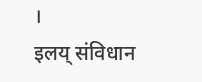।
इलय् संविधान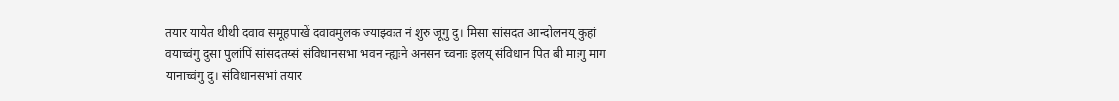तयार यायेत थीथी दवाव समूहपाखें दवावमुलक ज्याझ्वःत नं शुरु जूगु दु। मिसा सांसदत आन्दोलनय् कुहां वयाच्वंगु दुसा पुलांपिं सांसदतय्सं संविधानसभा भवन न्ह्यःने अनसन च्वनाः इलय् संविधान पित बी माःगु माग यानाच्वंगु दु। संविधानसभां तयार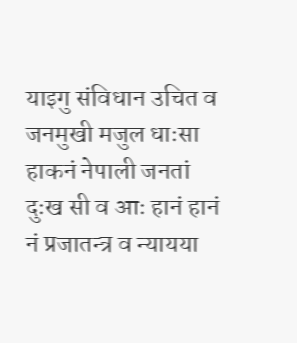याइगु संविधान उचित व जनमुखी मजुल धाःसा हाकनं नेपाली जनतां दुःख सी व आः हानं हानं नं प्रजातन्त्र व न्यायया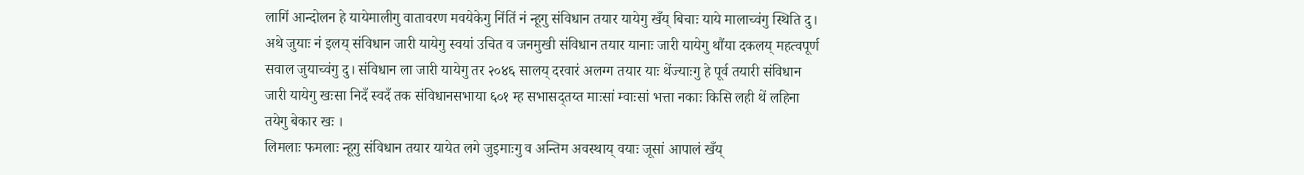लागिं आन्दोलन हे यायेमालीगु वातावरण मवयेकेगु निंतिं नं न्हूगु संविधान तयार यायेगु खँय् बिचाः याये मालाच्वंगु स्थिति दु। अथे जुयाः नं इलय् संविधान जारी यायेगु स्वयां उचित व जनमुखी संविधान तयार यानाः जारी यायेगु थौंया दकलय् महत्वपूर्ण सवाल जुयाच्वंगु दु। संविधान ला जारी यायेगु तर २०४६ सालय् दरवारं अलग्ग तयार याः थेंज्याःगु हे पूर्व तयारी संविधान जारी यायेगु खःसा निदँ स्वदँ तक संविधानसभाया ६०१ म्ह सभासद्तय्त माःसां म्वाःसां भत्ता नकाः किसि लही थें लहिना तयेगु बेकार खः ।
लिमलाः फमलाः न्हूगु संविधान तयार यायेत लगे जुइमाःगु व अन्तिम अवस्थाय् वयाः जूसां आपालं खँय्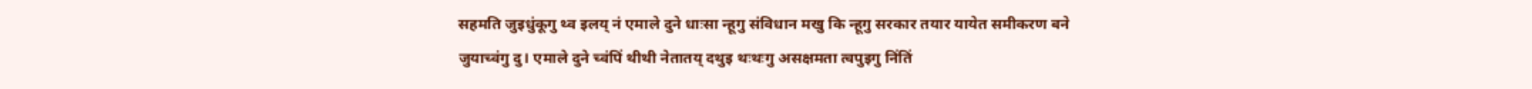सहमति जुइधुंकूगु थ्व इलय् नं एमाले दुने धाःसा न्हूगु संविधान मखु कि न्हूगु सरकार तयार यायेत समीकरण बने जुयाच्वंगु दु। एमाले दुने च्वंपिं थीथी नेतातय् दथुइ थःथःगु असक्षमता त्वपुइगु निंतिं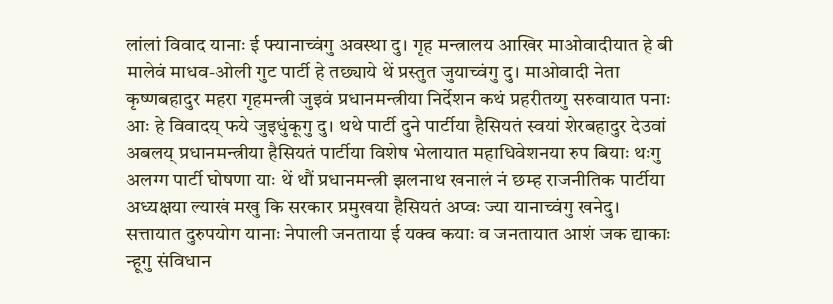लांलां विवाद यानाः ई फ्यानाच्वंगु अवस्था दु। गृह मन्त्रालय आखिर माओवादीयात हे बी मालेवं माधव-ओली गुट पार्टी हे तछ्याये थें प्रस्तुत जुयाच्वंगु दु। माओवादी नेता कृष्णबहादुर महरा गृहमन्त्री जुइवं प्रधानमन्त्रीया निर्देशन कथं प्रहरीतय्गु सरुवायात पनाः आः हे विवादय् फये जुइधुंकूगु दु। थथे पार्टी दुने पार्टीया हैसियतं स्वयां शेरबहादुर देउवां अबलय् प्रधानमन्त्रीया हैसियतं पार्टीया विशेष भेलायात महाधिवेशनया रुप बियाः थःगु अलग्ग पार्टी घोषणा याः थें थौं प्रधानमन्त्री झलनाथ खनालं नं छम्ह राजनीतिक पार्टीया अध्यक्षया ल्याखं मखु कि सरकार प्रमुखया हैसियतं अप्वः ज्या यानाच्वंगु खनेदु।
सत्तायात दुरुपयोग यानाः नेपाली जनताया ई यक्व कयाः व जनतायात आशं जक द्याकाः न्हूगु संविधान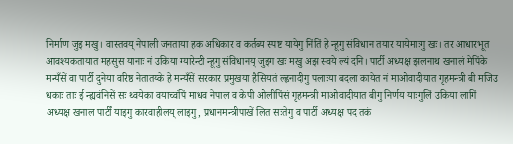निर्माण जुइ मखु। वास्तवय् नेपाली जनताया हक अधिकार व कर्तब्य स्पष्ट यायेगु निंतिं हे न्हूगु संविधान तयार यायेमाःगु खः। तर आधारभूत आवश्यकतायात महसुस यानाः नं उकिया ग्यारेन्टी न्हूगु संविधानय् जुइग खः मखु अझ स्वये ल्यं दनि। पार्टी अध्यक्ष झलनाथ खनालं मेपिंके मन्यँसें वा पार्टी दुनेया वरिष्ठ नेतातय्के हे मन्यँसें सरकार प्रमुखया हैसियतं ल्ह्वनादीगु पलाःया बदला कायेत नं माओवादीयात गृहमन्त्री बी मजिउ धकाः ताः ई न्ह्यवंनिसें सः थ्वयेका वयाच्वंपिं माधव नेपाल व केपी ओलीपिंसं गृहमन्त्री माओवादीयात बीगु निर्णय याःगुलिं उकिया लागिं अध्यक्ष खनाल पार्टीं याइगु कारवाहीलय् लाइगु, प्रधानमन्त्रीपाखें लित सःतेगु व पार्टी अध्यक्ष पद तकं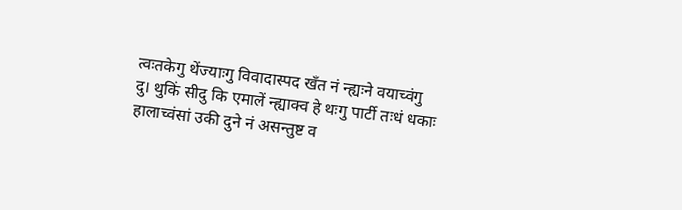त्वःतकेगु थेंज्याःगु विवादास्पद खँत नं न्ह्यःने वयाच्वंगु दु। थुकिं सीदु कि एमालें न्ह्याक्व हे थःगु पार्टी तःधं धकाः हालाच्वंसां उकी दुने नं असन्तुष्ट व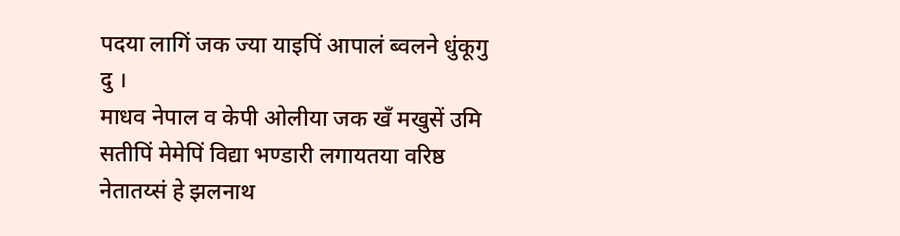पदया लागिं जक ज्या याइपिं आपालं ब्वलने धुंकूगु दु ।
माधव नेपाल व केपी ओलीया जक खँ मखुसें उमि सतीपिं मेमेपिं विद्या भण्डारी लगायतया वरिष्ठ नेतातय्सं हे झलनाथ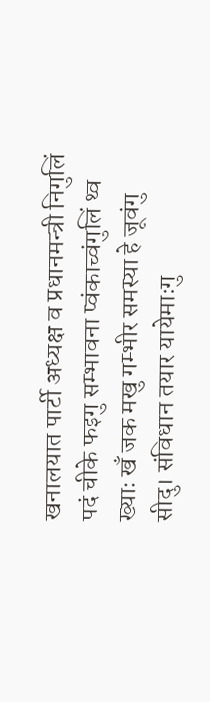खनालयात पार्टी अध्यक्ष व प्रधानमन्त्री निगुलिं पदं चीके फइगु सम्भावना प्वंकाच्वंगुलिं थ्व ख्याः खँ जक मखु गम्भीर समस्या हे जूवंगु सीदु। संविधान तयार यायेमाःगु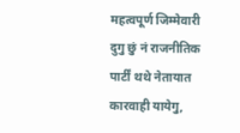महत्वपूर्ण जिम्मेवारी दुगु छुं नं राजनीतिक पार्टीं थथे नेतायात कारवाही यायेगु,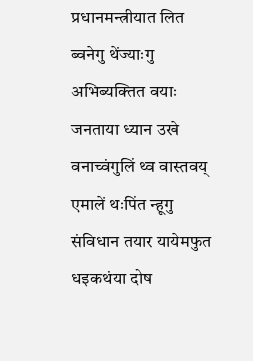प्रधानमन्त्रीयात लित ब्वनेगु थेंज्याःगु अभिब्यक्तित वयाः जनताया ध्यान उखे वनाच्वंगुलिं थ्व वास्तवय् एमालें थःपिंत न्हूगु संविधान तयार यायेमफुत धइकथंया दोष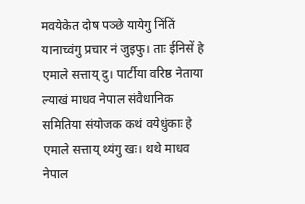मवयेकेत दोष पञ्छे यायेगु निंतिं यानाच्वंगु प्रचार नं जुइफु। ताः ईनिसें हे एमाले सत्ताय् दु। पार्टीया वरिष्ठ नेताया ल्याखं माधव नेपाल संवैधानिक समितिया संयोजक कथं वयेधुंकाः हे एमाले सत्ताय् थ्यंगु खः। थथे माधव नेपाल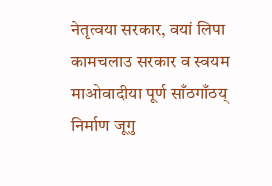नेतृत्वया सरकार, वयां लिपा कामचलाउ सरकार व स्वयम माओवादीया पूर्ण साँठगाँठय् निर्माण जूगु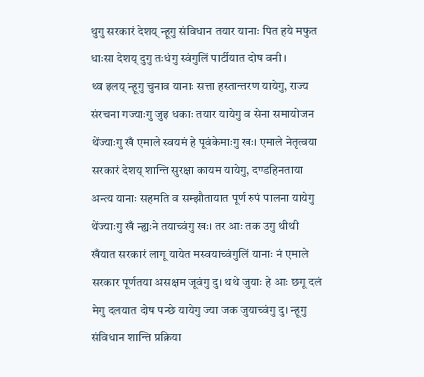थुगु सरकारं देशय् न्हूगु संविधान तयार यानाः पित हये मफुत धाःसा देशय् दुगु तःधंगु स्वंगुलिं पार्टीयात दोष वनी ।
थ्व इलय् न्हूगु चुनाव यानाः सत्ता हस्तान्तरण यायेगु, राज्य संरचना गज्याःगु जुइ धकाः तयार यायेगु व सेना समायोजन थेंज्याःगु खँ एमाले स्वयमं हे पूवंकेमाःगु खः। एमाले नेतृत्वया सरकारं देशय् शान्ति सुरक्षा कायम यायेगु, दण्डहिनताया अन्त्य यानाः सहमति व सम्झौतायात पूर्ण रुपं पालना यायेगु थेंज्याःगु खँ न्ह्यःने तयाच्वंगु खः। तर आः तक उगु थीथी खँयात सरकारं लागू यायेत मस्वयाच्वंगुलिं यानाः नं एमाले सरकार पूर्णतया असक्षम जूवंगु दु। थथे जुयाः हे आः छगू दलं मेगु दलयात दोष पन्छे यायेगु ज्या जक जुयाच्वंगु दु। न्हूगु संविधान शान्ति प्रक्रिया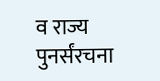व राज्य पुनर्संरचना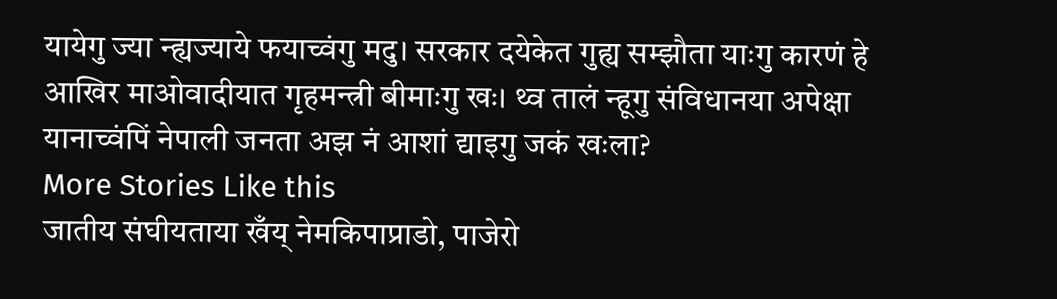यायेगु ज्या न्ह्यज्याये फयाच्वंगु मदु। सरकार दयेकेत गुह्य सम्झौता याःगु कारणं हे आखिर माओवादीयात गृहमन्त्री बीमाःगु खः। थ्व तालं न्हूगु संविधानया अपेक्षा यानाच्वंपिं नेपाली जनता अझ नं आशां द्याइगु जकं खःला?
More Stories Like this
जातीय संघीयताया खँय् नेमकिपाप्राडो, पाजेरो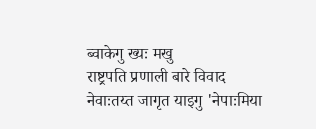ब्वाकेगु ख्यः मखु
राष्ट्रपति प्रणाली बारे विवाद
नेवाःतय्त जागृत याइगु 'नेपाःमिया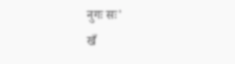नुगः सः'
खँ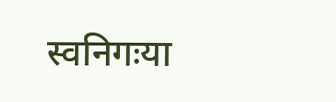स्वनिगःया